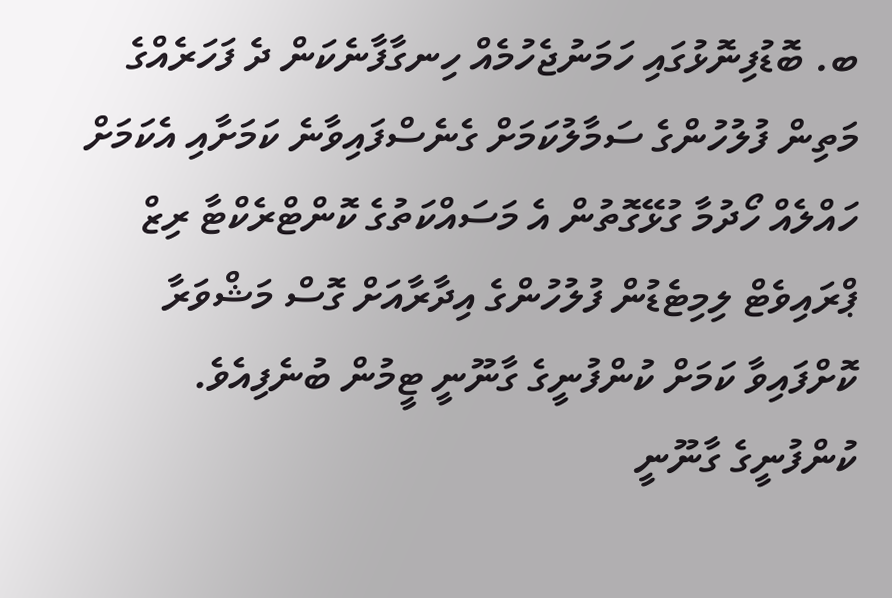ބ. ބޮޑުފިނޮޅުގައި ހަމަނުޖެހުމެއް ހިނގާފާނެކަން ދެ ފަހަރެއްގެ މަތިން ފުލުހުންގެ ސަމާލުކަމަށް ގެނެސްފައިވާނެ ކަމަށާއި އެކަމަށް ހައްލެއް ހޯދުމާ ގުޅޭގޮތުން އެ މަސައްކަތުގެ ކޮންޓްރެކްޓާ ރިޒް ޕްރައިވެޓް ލިމިޓެޑުން ފުލުހުންގެ އިދާރާއަށް ގޮސް މަޝްވަރާ ކޮށްފައިވާ ކަމަށް ކުންފުނީގެ ގާނޫނީ ޓީމުން ބުނެފިއެވެ.
ކުންފުނީގެ ގާނޫނީ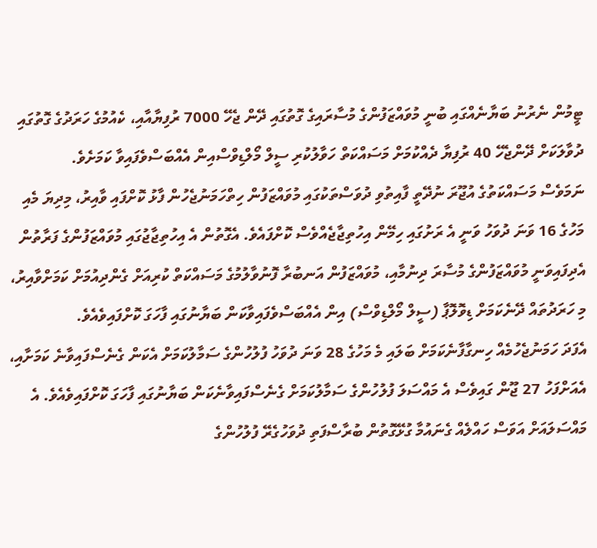ޓީމުން ނެރުނު ބަޔާނެއްގައި ބުނީ މުވައްޒަފުންގެ މުސާރައިގެ ގޮތުގައި ދޭން ޖެހޭ 7000 ރުފިޔާއާއި، ކެއުމުގެ ހަރަދުގެ ގޮތުގައި ދުވާލަކަށް ދޭންޖެހޭ 40 ރުފިޔާ ދެއްކުމަށް މަސައްކަތް ހަވާލުކުރި ސީލް މޯލްޑިވްސްއިން އެއްބަސްވެފައިވާ ކަމަށެވެ.
ނަމަވެސް މަސައްކަތުގެ އުޖޫރަ ނުދޭތީ ފާއިތުވި ދުވަސްތަކުގައި މުވައްޒަފުން ހިތްހަމަނުޖެހުން ފާޅު ކޮށްފައި ވާއިރު، މިދިޔަ މެއި މަހުގެ 16 ވަނަ ދުވަހު ވަނީ އެ ރަށުގައި ހިމޭން އިހުތިޖާޖެއްވެސް ކޮށްފައެވެ. އެގޮތުން އެ އިހުތިޖާޖުގައި މުވައްޒަފުންގެ ފަރާތުން އެދިފައިވަނީ މުވައްޒަފުންގެ މުސާރަ ދިނުމާއި، މުވައްޒަފުން އަނބުރާ ފޮނުވާލުމުގެ މަސައްކަތް ކުރިއަށް ގެންދިއުމަށް ކަމަށްވާއިރު، މި ހަރަދުތައް ދޭނެކަމަށް ޑިވޮލޮޕާ (ސީލް މޯލްޑިވްސް) އިން އެއްބަސްވެފައިވާކަން ބަޔާނުގައި ފާހަގަ ކޮށްފައިވެއެވެ.
އެފަދަ ހަމަނުޖެހުމެއް ހިނގާފާނެކަމަށް ބަލައި މެ މަހުގެ 28 ވަނަ ދުވަހު ފުލުހުންގެ ސަމާލުކަމަށް އެކަން ގެނެސްފައިވާނެ ކަމަށާއި، އެއަށްފަހު 27 ޖޫން ގައިވެސް އެ މައްސަލަ ފުލުހުންގެ ސަމާލުކަމަށް ގެނެސްފައިވާނެކަން ބަޔާނުގައި ފާހަގަ ކޮށްފައިވެއެވެ. އެ މައްސަލައަށް އަވަސް ހައްލެއް ގެނައުމާ ގުޅޭގޮތުން ބުރާސްފަތި ދުވަހުގެރޭ ފުލުހުންގެ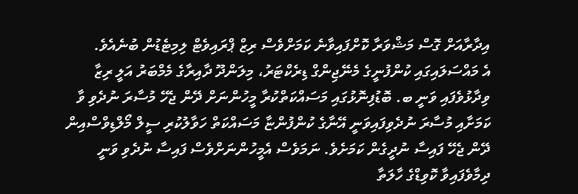އިދާރާއަށް ގޮސް މަޝްވަރާ ކޮށްފައިވާނެ ކަމަށްވެސް ރިޒް ޕްރައިވެޓް ލިމިޓެޑުން ބުނެއެވެ.
އެ މައްސަލައިގައި ކުންފުނީގެ މެނޭޖިންގް ޑިރެކްޓަރު، މިލަންދޫ ދާއިރާގެ މެމްބަރު އަލީ ރިޒާ ވިދާޅުވެފައި ވަނީ ބ. ބޮޑުފިނޮޅުގައި މަސައްކަތްކުރާ މީހުންނަށް ދޭން ޖެހޭ މުސާރަ ނުދެވި ވާ ކަމަށާއި މުސާރަ ނުދެވިފައިވަނީ އޭނާގެ ކުންފުންޏާ މަސައްކަތް ހަވާލުކުރި ސީލް މޯލްޑިވްސްއިން ދޭން ޖެހޭ ފައިސާ ނުދީގެން ކަމަށެވެ. ނަމަވެސް އެމީހުންނަށްވެސް ފައިސާ ނުދެވި ވަނީ ދިމާވެފައިވާ ކޮވިޑްގެ ހާލަތާ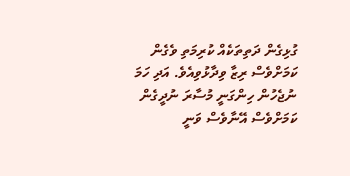ގުޅިގެން ދަތިތަކެއް ކުރިމަތި ވެގެން ކަމަށްވެސް ރިޒާ ވިދާޅުވިއެވެ. އަދި ހަމަ ނުޖެހުން ހިންގަނީ މުސާރަ ނުދީގެން ކަމަށްވެސް އޭނާވެސް ވަނީ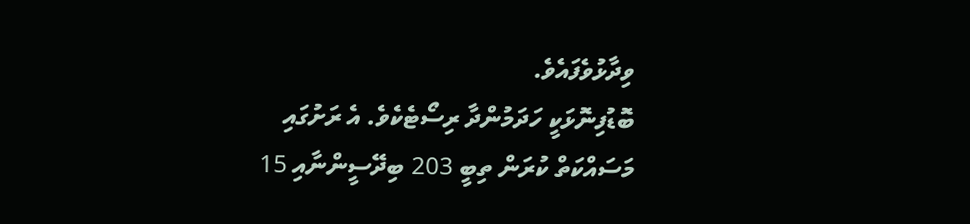ވިދާޅުވެފައެވެ.
ބޮޑުފިނޮޅަކީ ހަދަމުންދާ ރިސޯޓެކެވެ. އެ ރަށުގައި މަސައްކަތް ކުރަން ތިބީ 203 ބިދޭސީންނާއި 15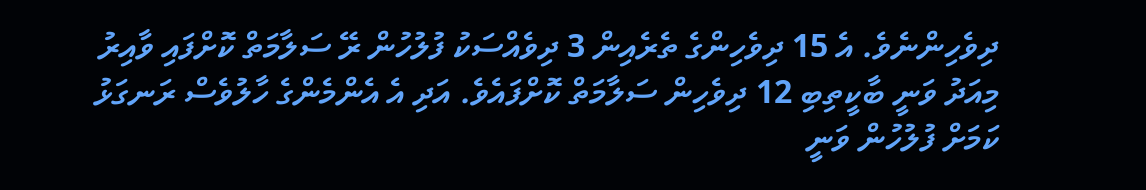ދިވެހިންނެވެ. އެ 15 ދިވެހިންގެ ތެރެއިން 3 ދިވެއްސަކު ފުލުހުން ރޭ ސަލާމަތް ކޮށްފައި ވާއިރު މިއަދު ވަނީ ބާކީތިބި 12 ދިވެހިން ސަލާމަތް ކޮށްފައެވެ. އަދި އެ އެންމެންގެ ހާލުވެސް ރަނގަޅު ކަމަށް ފުލުހުން ވަނީ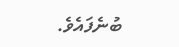ބުނެފައެވެ.